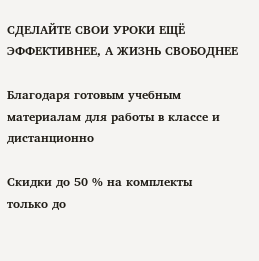СДЕЛАЙТЕ СВОИ УРОКИ ЕЩЁ ЭФФЕКТИВНЕЕ, А ЖИЗНЬ СВОБОДНЕЕ

Благодаря готовым учебным материалам для работы в классе и дистанционно

Скидки до 50 % на комплекты
только до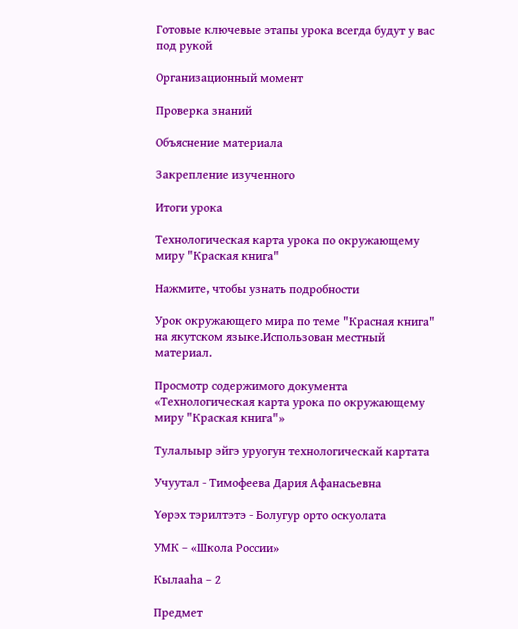Готовые ключевые этапы урока всегда будут у вас под рукой

Организационный момент

Проверка знаний

Объяснение материала

Закрепление изученного

Итоги урока

Технологическая карта урока по окружающему миру "Краская книга"

Нажмите, чтобы узнать подробности

Урок окружающего мира по теме "Красная книга" на якутском языке.Использован местный материал.

Просмотр содержимого документа
«Технологическая карта урока по окружающему миру "Краская книга"»

Тулалыыр эйгэ уруогун технологическай картата

Учуутал - Тимофеева Дария Афанасьевна

Υөрэх тэрилтэтэ - Болугур орто оскуолата

УМК – «Школа России»

Кылааһа – 2

Предмет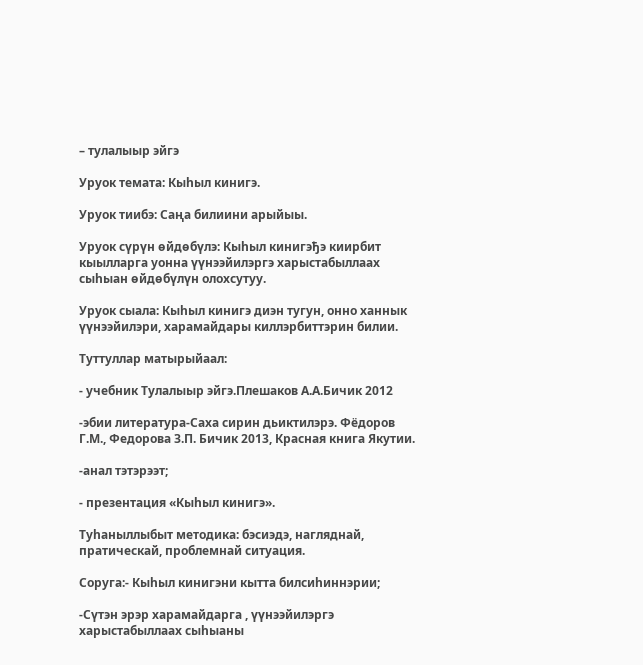– тулалыыр эйгэ

Уруок темата: Кыһыл кинигэ.

Уруок тиибэ: Саңа билиини арыйыы.

Уруок сүрүн өйдөбүлэ: Кыһыл кинигэђэ киирбит кыылларга уонна үүнээйилэргэ харыстабыллаах сыһыан өйдөбүлүн олохсутуу.

Уруок сыала: Кыһыл кинигэ диэн тугун, онно ханнык үүнээйилэри, харамайдары киллэрбиттэрин билии.

Туттуллар матырыйаал:

- учебник Тулалыыр эйгэ.Плешаков А.А.Бичик 2012

-эбии литература-Саха сирин дьиктилэрэ. Фёдоров Г.М., Федорова З.П. Бичик 2013, Красная книга Якутии.

-анал тэтэрээт;

- презентация «Кыһыл кинигэ».

Туһаныллыбыт методика: бэсиэдэ, нагляднай, пратическай, проблемнай ситуация.

Соруга:- Кыһыл кинигэни кытта билсиһиннэрии;

-Сүтэн эрэр харамайдарга , үүнээйилэргэ харыстабыллаах сыһыаны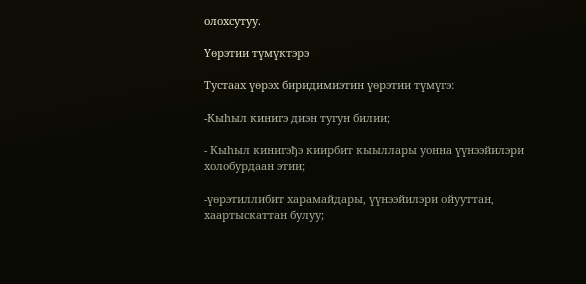олохсутуу.

Үөрэтии түмүктэрэ

Тустаах үөрэх биридимиэтин үөрэтии түмүгэ:

-Кыһыл кинигэ диэн тугун билии;

- Кыһыл кинигэђэ киирбит кыыллары уонна үүнээйилэри холобурдаан этии;

-үөрэтиллибит харамайдары, үүнээйилэри ойууттан, хаартыскаттан булуу;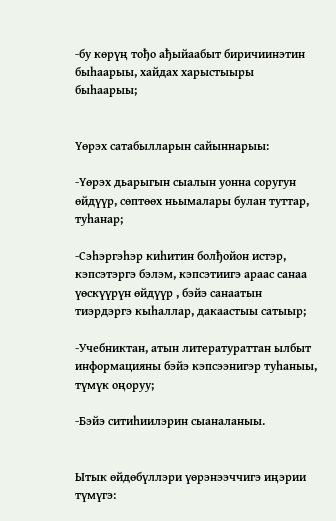-бу көрүң тођо ађыйаабыт биричиинэтин быһаарыы, хайдах харыстыыры быһаарыы;


Үөрэх сатабылларын сайыннарыы:

-Үөрэх дьарыгын сыалын уонна соругун өйдүүр, сөптөөх ньымалары булан туттар, туһанар;

-Сэһэргэһэр киһитин болђойон истэр, кэпсэтэргэ бэлэм, кэпсэтиигэ араас санаа үөскүүрүн өйдүүр , бэйэ санаатын тиэрдэргэ кыһаллар, дакаастыы сатыыр;

-Учебниктан, атын литератураттан ылбыт информацияны бэйэ кэпсээнигэр туһаныы, түмүк оңоруу;

-Бэйэ ситиһиилэрин сыаналаныы.


Ытык өйдөбүллэри үөрэнээччигэ иңэрии түмүгэ: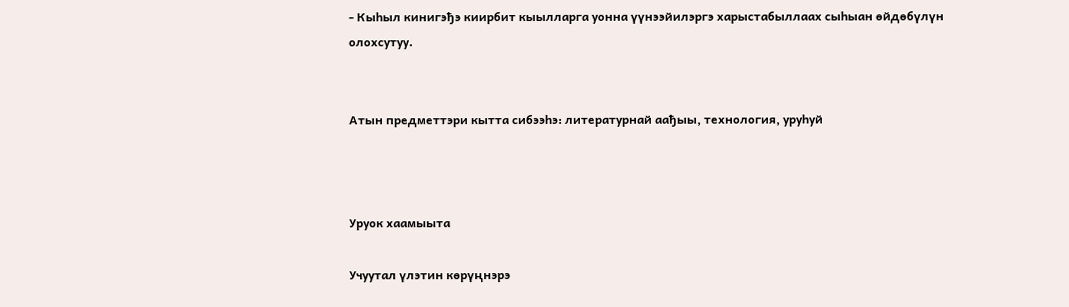- Кыһыл кинигэђэ киирбит кыылларга уонна үүнээйилэргэ харыстабыллаах сыһыан өйдөбүлүн олохсутуу.


Атын предметтэри кытта сибээһэ: литературнай аађыы, технология, уруһуй



Уруок хаамыыта

Учуутал үлэтин көрүңнэрэ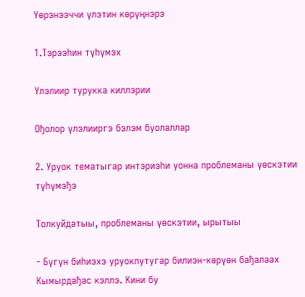Үөрэнээччи үлэтин көрүңнэрэ

1.Тэрээһин түһүмэх

Үлэлиир турукка киллэрии

Ођолор үлэлииргэ бэлэм буолаллар

2. Уруок тематыгар интэриэһи уонна проблеманы үөскэтии түһүмэђэ

Толкуйдатыы, проблеманы үөскэтии, ырытыы

- Бүгүн биһиэхэ уруокпутугар билиэн-көрүөн бађалаах Кымырдађас кэллэ. Кини бу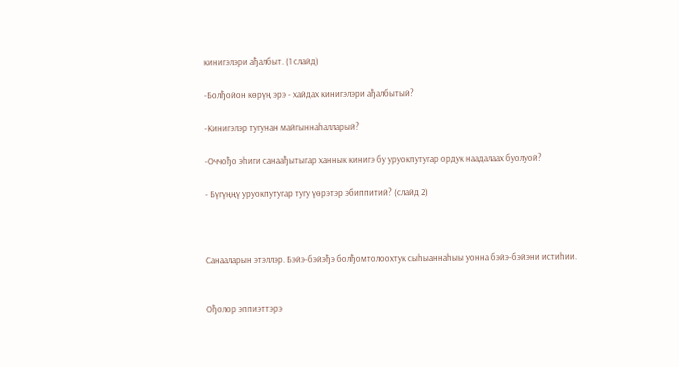кинигэлэри ађалбыт. (1 слайд)

-Болђойон көрүң эрэ - хайдах кинигэлэри ађалбытый?

-Кинигэлэр тугунан майгыннаһалларый?

-Оччођо эһиги санаађытыгар ханнык кинигэ бу уруокпутугар ордук наадалаах буолуой?

- Бүгүңңү уруокпутугар тугу үөрэтэр эбиппитий? (слайд 2)



Санааларын этэллэр. Бэйэ-бэйэђэ болђомтолоохтук сыһыаннаһыы уонна бэйэ-бэйэни истиһии.


Ођолор эппиэттэрэ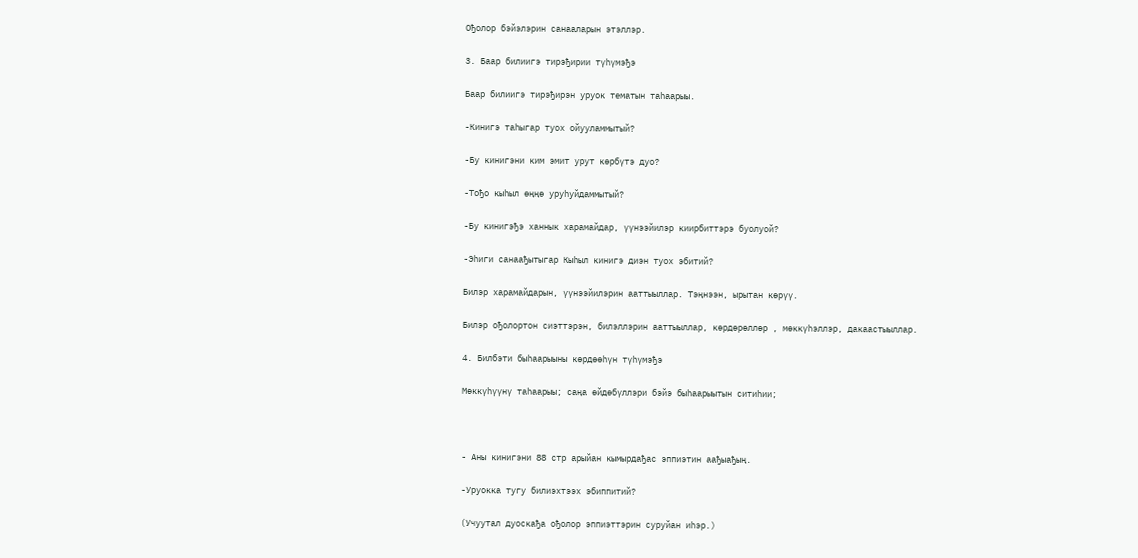Ођолор бэйэлэрин санааларын этэллэр.

3. Баар билиигэ тирэђирии түһүмэђэ

Баар билиигэ тирэђирэн уруок тематын таһаарыы.

-Кинигэ таһыгар туох ойууламмытый?

-Бу кинигэни ким эмит урут көрбүтэ дуо?

-Тођо кыһыл өңңө уруһуйдаммытый?

-Бу кинигэђэ ханнык харамайдар, үүнээйилэр киирбиттэрэ буолуой?

-Эһиги санаађытыгар Кыһыл кинигэ диэн туох эбитий?

Билэр харамайдарын, үүнээйилэрин ааттыыллар. Тэңнээн, ырытан көрүү.

Билэр ођолортон сиэттэрэн, билэллэрин ааттыыллар, көрдөрөллөр , мөккүһэллэр, дакаастыыллар.

4. Билбэти быһаарыыны көрдөөһүн түһүмэђэ

Мөккүһүүнү таһаарыы; саңа өйдөбүллэри бэйэ быһаарыытын ситиһии;



- Аны кинигэни 88 стр арыйан кымырдађас эппиэтин аађыађың.

-Уруокка тугу билиэхтээх эбиппитий?

(Учуутал дуоскађа ођолор эппиэттэрин суруйан иһэр.)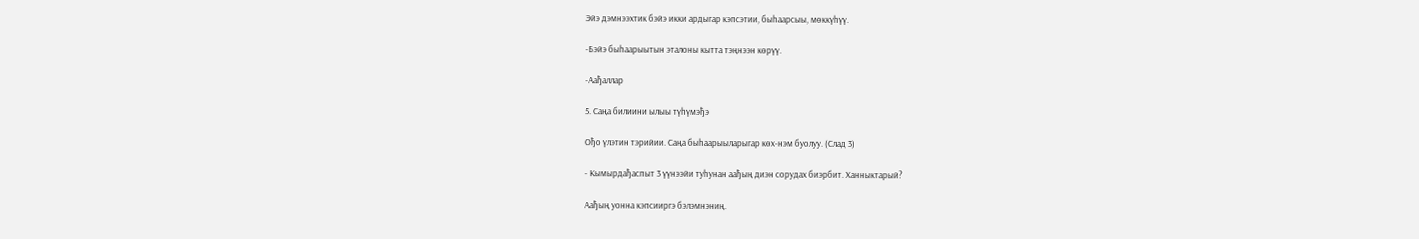Эйэ дэмнээхтик бэйэ икки ардыгар кэпсэтии, быһаарсыы, мөккүһүү.

-Бэйэ быһаарыытын эталоны кытта тэңнээн көрүү.

-Аађаллар

5. Саңа билиини ылыы түһүмэђэ

Ођо үлэтин тэрийии. Саңа быһаарыыларыгар көх-нэм буолуу. (Слад 3)

- Кымырдађаспыт 3 үүнээйи туһунан аађың диэн сорудах биэрбит. Ханныктарый?

Аађың уонна кэпсииргэ бэлэмнэниң.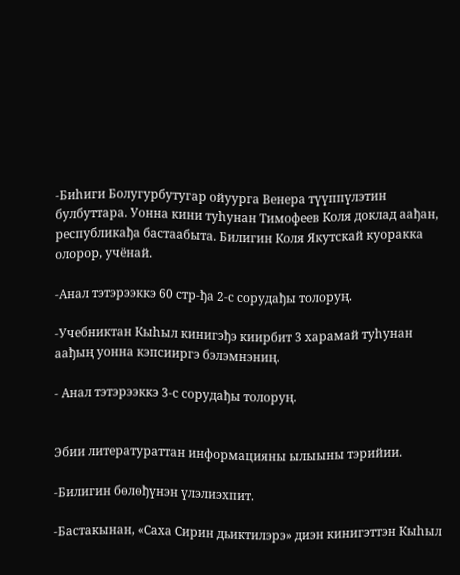-Биһиги Болугурбутугар ойуурга Венера түүппүлэтин булбуттара. Уонна кини туһунан Тимофеев Коля доклад аађан, республикађа бастаабыта. Билигин Коля Якутскай куоракка олорор, учёнай.

-Анал тэтэрээккэ 60 стр-ђа 2-с сорудађы толоруң.

-Учебниктан Кыһыл кинигэђэ киирбит 3 харамай туһунан аађың уонна кэпсииргэ бэлэмнэниң.

- Анал тэтэрээккэ 3-с сорудађы толоруң.


Эбии литератураттан информацияны ылыыны тэрийии.

-Билигин бөлөђүнэн үлэлиэхпит.

-Бастакынан, «Саха Сирин дьиктилэрэ» диэн кинигэттэн Кыһыл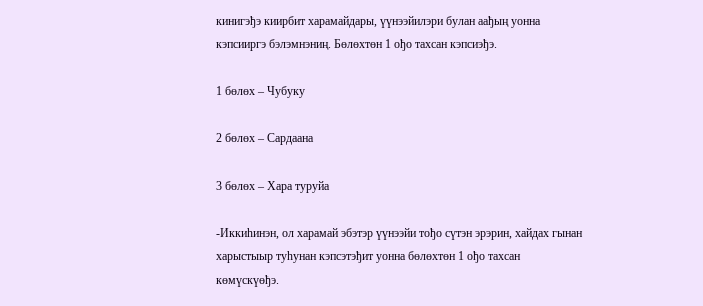кинигэђэ киирбит харамайдары, үүнээйилэри булан аађың уонна кэпсииргэ бэлэмнэниң. Бөлөхтөн 1 ођо тахсан кэпсиэђэ.

1 бөлөх – Чубуку

2 бөлөх – Сардаана

3 бөлөх – Хара туруйа

-Иккиһинэн, ол харамай эбэтэр үүнээйи тођо сүтэн эрэрин, хайдах гынан харыстыыр туһунан кэпсэтэђит уонна бөлөхтөн 1 ођо тахсан көмүскүөђэ.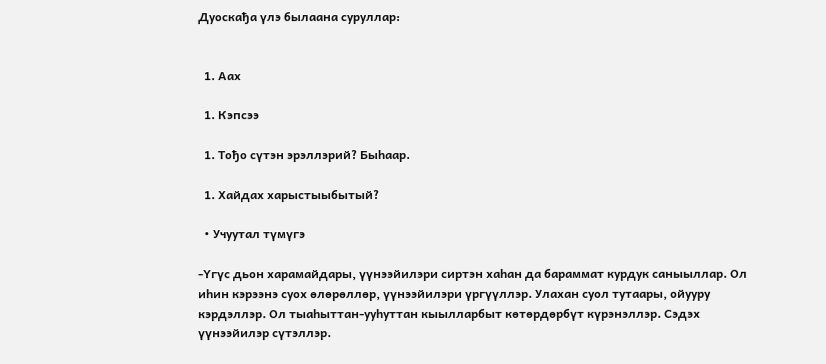Дуоскађа үлэ былаана суруллар:


  1. Аах

  1. Кэпсээ

  1. Тођо сүтэн эрэллэрий? Быһаар.

  1. Хайдах харыстыыбытый?

  • Учуутал түмүгэ

-Үгүс дьон харамайдары, үүнээйилэри сиртэн хаһан да бараммат курдук саныыллар. Ол иһин кэрээнэ суох өлөрөллөр, үүнээйилэри үргүүллэр. Улахан суол тутаары, ойууру кэрдэллэр. Ол тыаһыттан-ууһуттан кыылларбыт көтөрдөрбүт күрэнэллэр. Сэдэх үүнээйилэр сүтэллэр.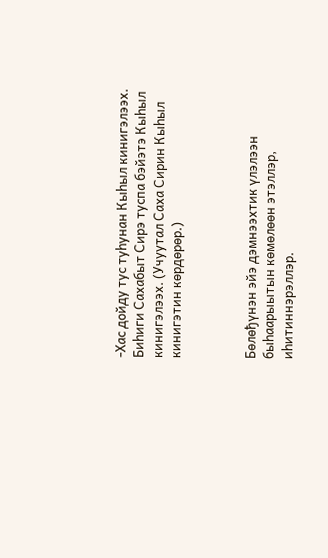-Хас дойду тус туһунан Кыһыл кинигэлээх. Биһиги Сахабыт Сирэ туспа бэйэтэ Кыһыл кинигэлээх. (Учуутал Саха Сирин Кыһыл кинигэтин көрдөрөр.)



Бөлөђүнэн эйэ дэмнээхтик үлэлээн быһаарыытын көмөлөөн этэллэр, иһитиннэрэллэр.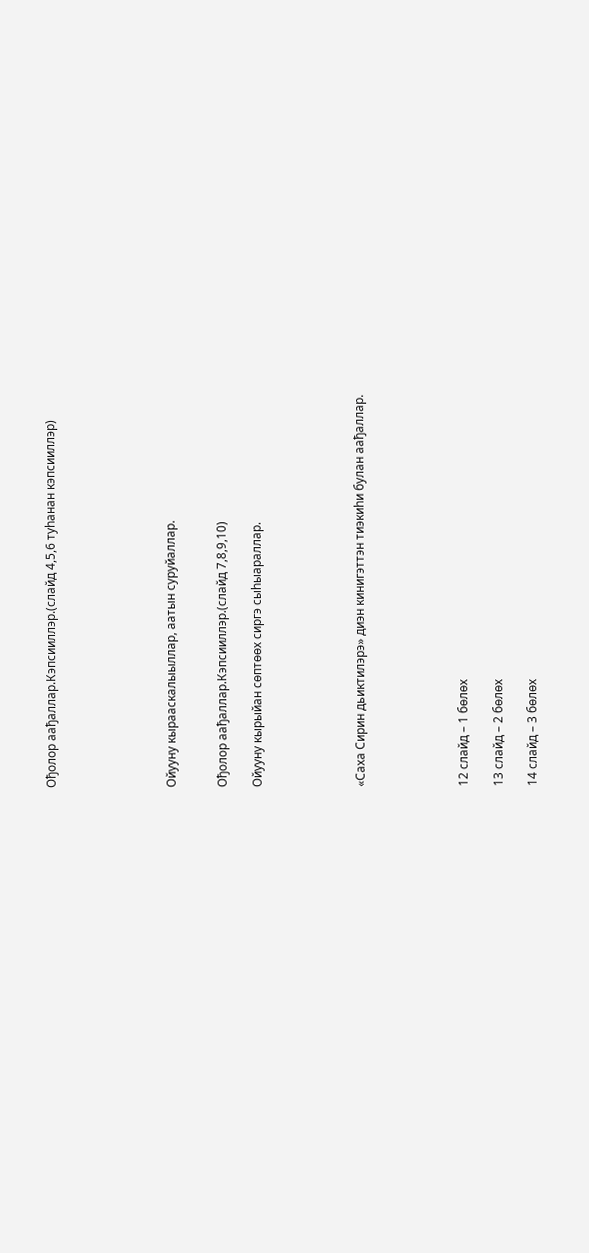Ођолор аађаллар.Кэпсииллэр.(слайд 4,5,6 туһанан кэпсииллэр)






Ойууну кырааскалыыллар, аатын суруйаллар.


Ођолор аађаллар.Кэпсииллэр.(слайд 7,8,9,10)

Ойууну кырыйан сөптөөх сиргэ сыһыараллар.





«Саха Сирин дьиктилэрэ» диэн кинигэттэн тиэкиһи булан аађаллар.





12 слайд – 1 бөлөх

13 слайд – 2 бөлөх

14 слайд – 3 бөлөх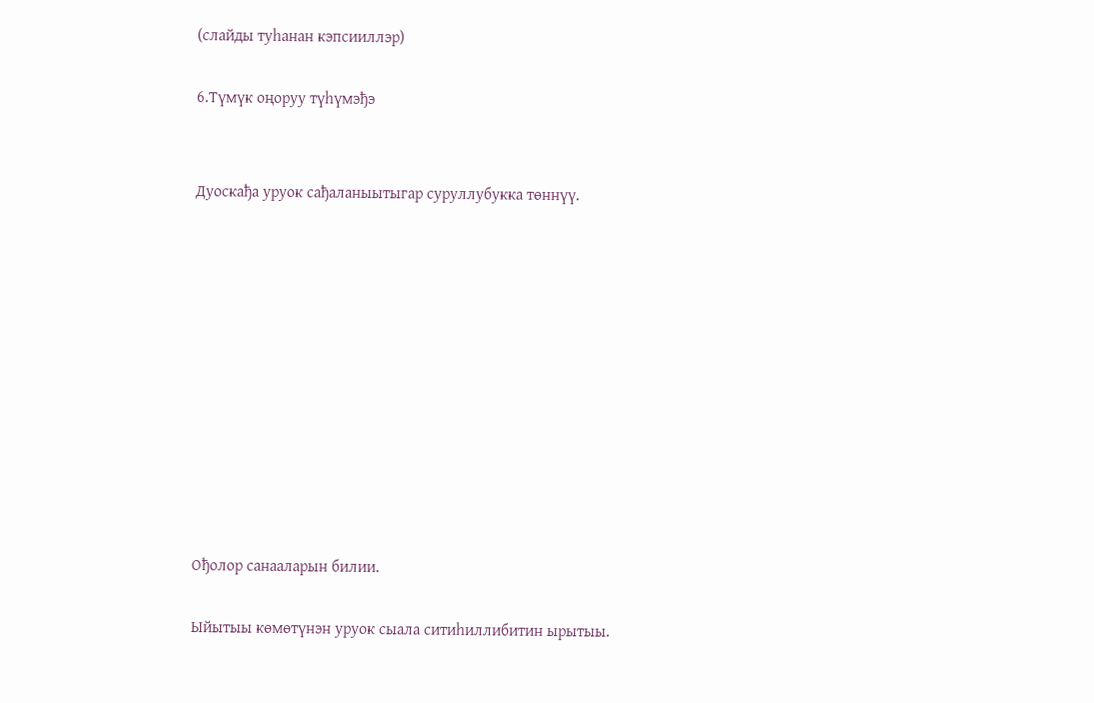(слайды туһанан кэпсииллэр)

6.Түмүк оңоруу түһүмэђэ


Дуоскађа уруок сађаланыытыгар суруллубукка төннүү.











Ођолор санааларын билии.

Ыйытыы көмөтүнэн уруок сыала ситиһиллибитин ырытыы.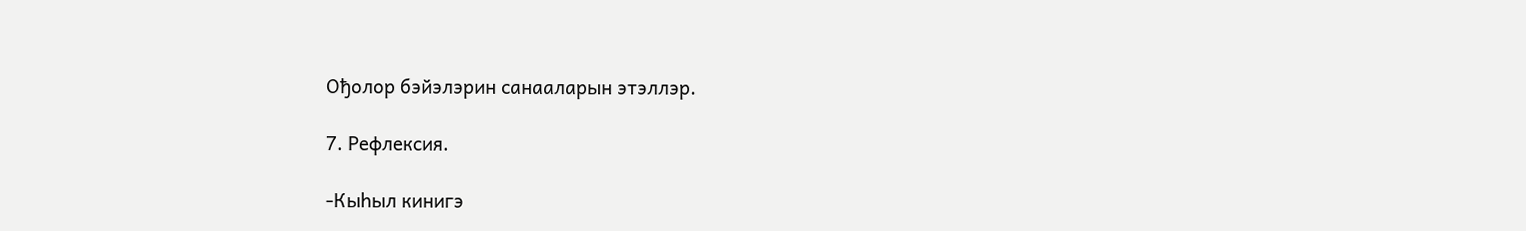Ођолор бэйэлэрин санааларын этэллэр.

7. Рефлексия.

-Кыһыл кинигэ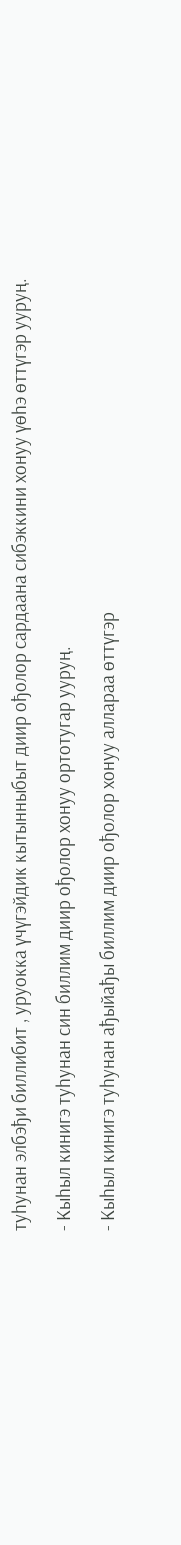туһунан элбэђи биллибит , уруокка үчүгэйдик кытынныбыт диир ођолор сардаана сибэккини хонуу үөһэ өттүгэр ууруң.

- Кыһыл кинигэ туһунан син биллим диир ођолор хонуу ортотугар ууруң.

- Кыһыл кинигэ туһунан ађыйађы биллим диир ођолор хонуу аллараа өттүгэр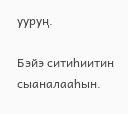ууруң.

Бэйэ ситиһиитин сыаналааһын.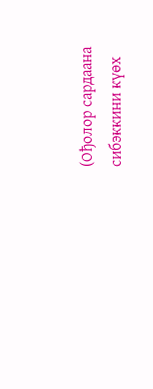(Ођолор сардаана сибэккини күөх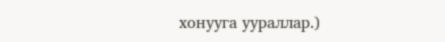хонууга уураллар.)